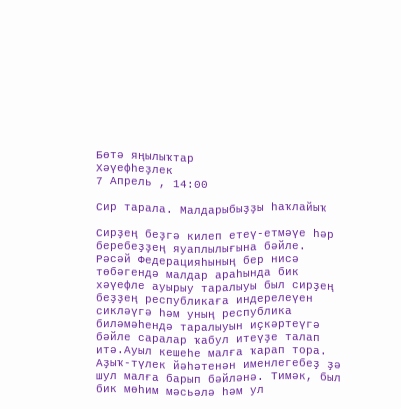Бөтә яңылыҡтар
Хәүефһеҙлек
7 Апрель , 14:00

Сир тарала. Малдарыбыҙҙы һаҡлайыҡ

Сирҙең беҙгә килеп етеү-етмәүе һәр беребеҙҙең яуаплылығына бәйле.   Рәсәй Федерацияһының бер нисә төбәгендә малдар араһында бик хәүефле ауырыу таралыуы был сирҙең беҙҙең республикаға индерелеүен сикләүгә һәм уның республика биләмәһендә таралыуын иҫкәртеүгә бәйле саралар ҡабул итеүҙе талап итә.Ауыл кешеһе малға ҡарап тора. Аҙыҡ-түлек йәһәтенән именлегебеҙ ҙә шул малға барып бәйләнә. Тимәк, был бик мөһим мәсьәлә һәм ул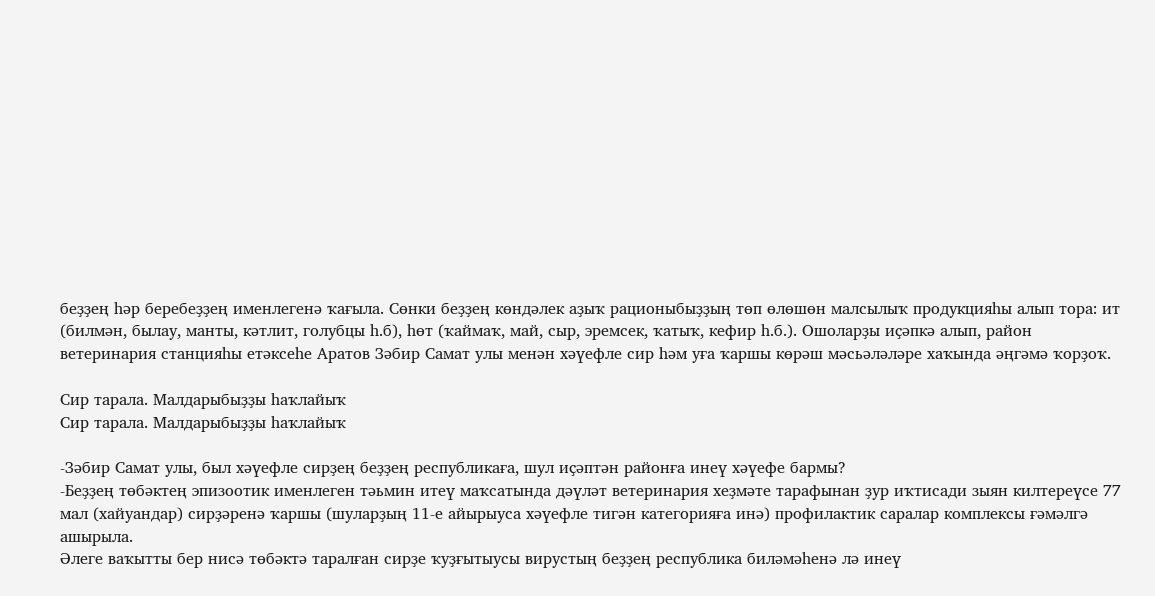беҙҙең һәр беребеҙҙең именлегенә ҡағыла. Сөнки беҙҙең көндәлек аҙыҡ рационыбыҙҙың төп өлөшөн малсылыҡ продукцияһы алып тора: ит (билмән, былау, манты, кәтлит, голубцы һ.б), һөт (ҡаймаҡ, май, сыр, эремсек, ҡатыҡ, кефир һ.б.). Ошоларҙы иҫәпкә алып, район ветеринария станцияһы етәксеһе Аратов Зәбир Самат улы менән хәүефле сир һәм уға ҡаршы көрәш мәсьәләләре хаҡында әңгәмә ҡорҙоҡ.

Сир тарала. Малдарыбыҙҙы һаҡлайыҡ
Сир тарала. Малдарыбыҙҙы һаҡлайыҡ

-Зәбир Самат улы, был хәүефле сирҙең беҙҙең республикаға, шул иҫәптән районға инеү хәүефе бармы?
-Беҙҙең төбәктең эпизоотик именлеген тәьмин итеү маҡсатында дәүләт ветеринария хеҙмәте тарафынан ҙур иҡтисади зыян килтереүсе 77 мал (хайуандар) сирҙәренә ҡаршы (шуларҙың 11-е айырыуса хәүефле тигән категорияға инә) профилактик саралар комплексы ғәмәлгә ашырыла.
Әлеге ваҡытты бер нисә төбәктә таралған сирҙе ҡуҙғытыусы вирустың беҙҙең республика биләмәһенә лә инеү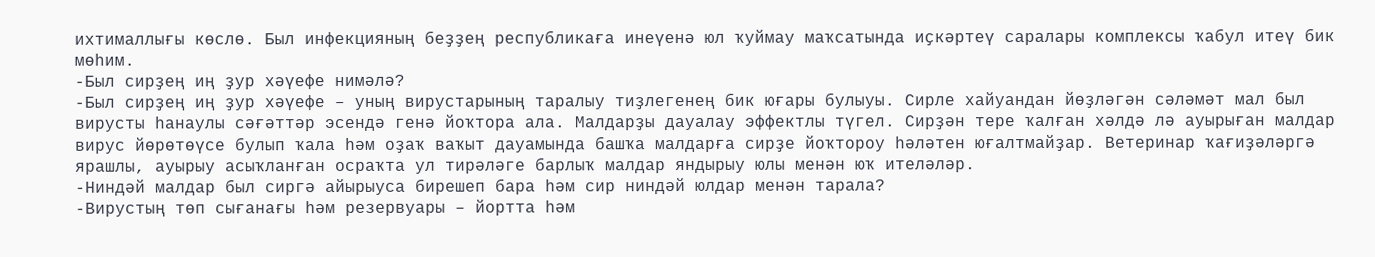ихтималлығы көслө. Был инфекцияның беҙҙең республикаға инеүенә юл ҡуймау маҡсатында иҫкәртеү саралары комплексы ҡабул итеү бик мөһим.
-Был сирҙең иң ҙур хәүефе нимәлә?
-Был сирҙең иң ҙур хәүефе – уның вирустарының таралыу тиҙлегенең бик юғары булыуы. Сирле хайуандан йөҙләгән сәләмәт мал был вирусты һанаулы сәғәттәр эсендә генә йоҡтора ала. Малдарҙы дауалау эффектлы түгел. Сирҙән тере ҡалған хәлдә лә ауырыған малдар вирус йөрөтөүсе булып ҡала һәм оҙаҡ ваҡыт дауамында башҡа малдарға сирҙе йоҡтороу һәләтен юғалтмайҙар. Ветеринар ҡағиҙәләргә ярашлы, ауырыу асыҡланған осраҡта ул тирәләге барлыҡ малдар яндырыу юлы менән юҡ ителәләр.
-Ниндәй малдар был сиргә айырыуса бирешеп бара һәм сир ниндәй юлдар менән тарала?
-Вирустың төп сығанағы һәм резервуары – йортта һәм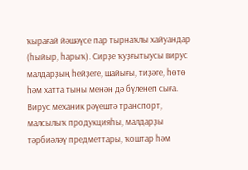ҡырағай йәшәүсе пар тырнаҡлы хайуандар (һыйыр, һарыҡ). Сирҙе ҡуҙғытыусы вирус малдарҙың һейҙеге, шайығы, тиҙәге, һөтө һәм хатта тыны менән дә бүленеп сыға. Вирус механик рәүештә транспорт, малсылыҡ продукцияһы, малдарҙы тәрбиәләү предметтары, ҡоштар һәм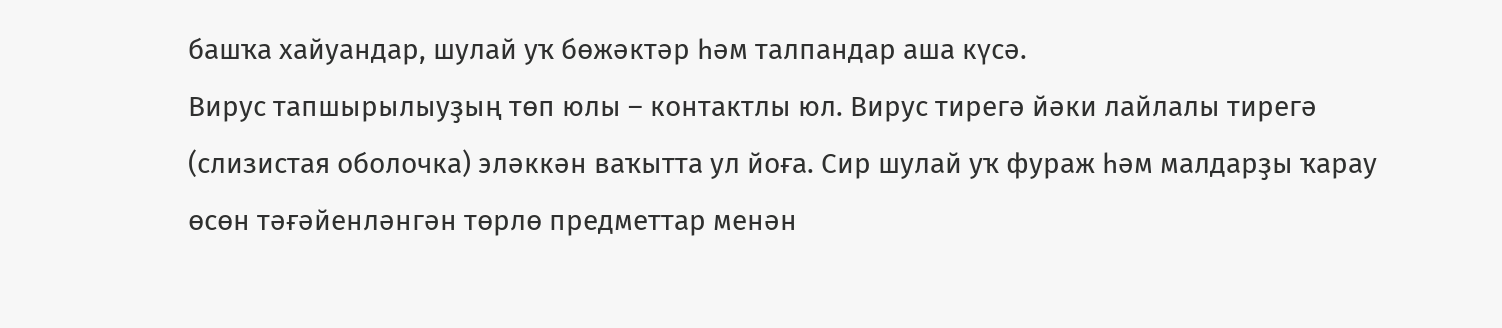башҡа хайуандар, шулай уҡ бөжәктәр һәм талпандар аша күсә.
Вирус тапшырылыуҙың төп юлы – контактлы юл. Вирус тирегә йәки лайлалы тирегә (слизистая оболочка) эләккән ваҡытта ул йоға. Сир шулай уҡ фураж һәм малдарҙы ҡарау өсөн тәғәйенләнгән төрлө предметтар менән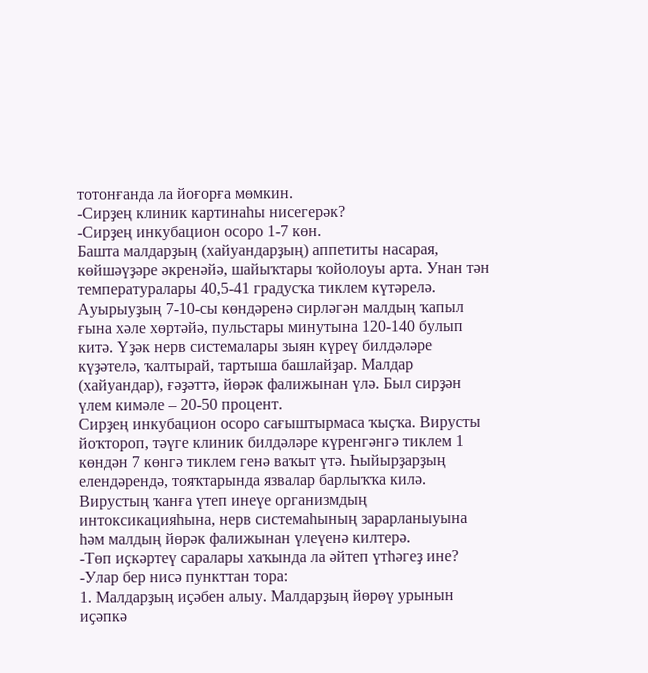тотонғанда ла йоғорға мөмкин.
-Сирҙең клиник картинаһы нисегерәк?
-Сирҙең инкубацион осоро 1-7 көн.
Башта малдарҙың (хайуандарҙың) аппетиты насарая, көйшәүҙәре әкренәйә, шайыҡтары ҡойолоуы арта. Унан тән температуралары 40,5-41 градусҡа тиклем күтәрелә.
Ауырыуҙың 7-10-сы көндәренә сирләгән малдың ҡапыл ғына хәле хөртәйә, пульстары минутына 120-140 булып китә. Үҙәк нерв системалары зыян күреү билдәләре күҙәтелә, ҡалтырай, тартыша башлайҙар. Малдар (хайуандар), ғәҙәттә, йөрәк фалижынан үлә. Был сирҙән үлем кимәле – 20-50 процент.
Сирҙең инкубацион осоро сағыштырмаса ҡыҫҡа. Вирусты йоҡтороп, тәүге клиник билдәләре күренгәнгә тиклем 1 көндән 7 көнгә тиклем генә ваҡыт үтә. Һыйырҙарҙың елендәрендә, тояҡтарында язвалар барлыҡҡа килә. Вирустың ҡанға үтеп инеүе организмдың интоксикацияһына, нерв системаһының зарарланыуына һәм малдың йөрәк фалижынан үлеүенә килтерә.
-Төп иҫкәртеү саралары хаҡында ла әйтеп үтһәгеҙ ине?
-Улар бер нисә пункттан тора:
1. Малдарҙың иҫәбен алыу. Малдарҙың йөрөү урынын иҫәпкә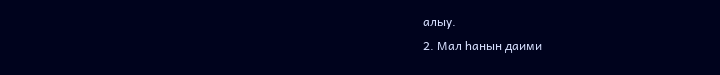алыу.
2. Мал һанын даими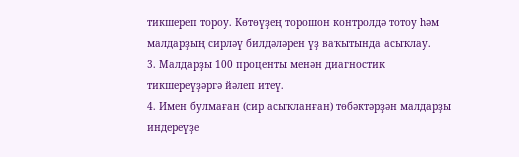тикшереп тороу. Көтөүҙең торошон контролдә тотоу һәм малдарҙың сирләү билдәләрен үҙ ваҡытында асыҡлау.
3. Малдарҙы 100 проценты менән диагностик тикшереүҙәргә йәлеп итеү.
4. Имен булмаған (сир асыҡланған) төбәктәрҙән малдарҙы индереүҙе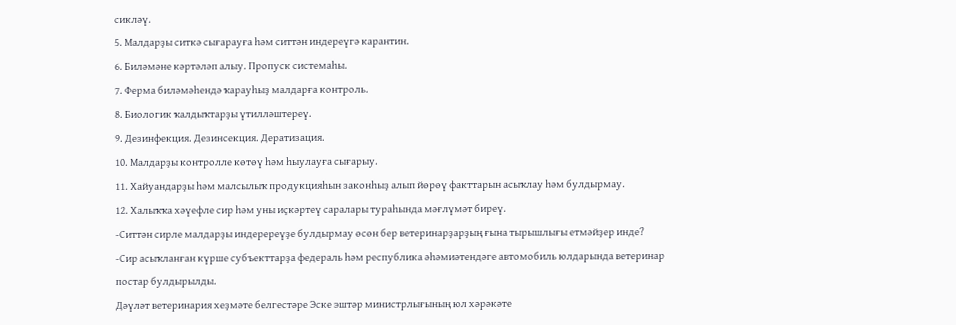сикләү.
5. Малдарҙы ситкә сығарауға һәм ситтән индереүгә карантин.
6. Биләмәне кәртәләп алыу. Пропуск системаһы.
7. Ферма биләмәһендә ҡарауһыҙ малдарға контроль.
8. Биологик ҡалдыҡтарҙы үтилләштереү.
9. Дезинфекция. Дезинсекция. Дератизация.
10. Малдарҙы контролле көтөү һәм һыулауға сығарыу.
11. Хайуандарҙы һәм малсылыҡ продукцияһын законһыҙ алып йөрөү факттарын асыҡлау һәм булдырмау.
12. Халыҡҡа хәүефле сир һәм уны иҫкәртеү саралары тураһында мәғлүмәт биреү.
-Ситтән сирле малдарҙы индеререүҙе булдырмау өсөн бер ветеринарҙарҙың ғына тырышлығы етмәйҙер инде?
-Сир асыҡланған күрше субъекттарҙа федераль һәм республика әһәмиәтендәге автомобиль юлдарында ветеринар постар булдырылды.
Дәүләт ветеринария хеҙмәте белгестәре Эске эштәр министрлығының юл хәрәкәте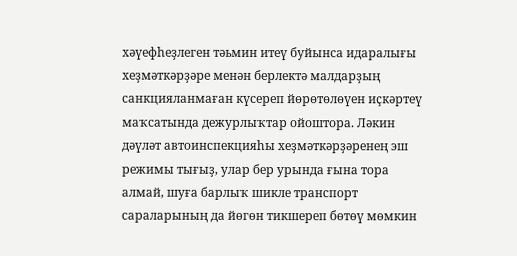хәүефһеҙлеген тәьмин итеү буйынса идаралығы хеҙмәткәрҙәре менән берлектә малдарҙың санкцияланмаған күсереп йөрөтөлөүен иҫкәртеү маҡсатында дежурлыҡтар ойоштора. Ләкин дәүләт автоинспекцияһы хеҙмәткәрҙәренең эш режимы тығыҙ, улар бер урында ғына тора алмай, шуға барлыҡ шикле транспорт сараларының да йөгөн тикшереп бөтөү мөмкин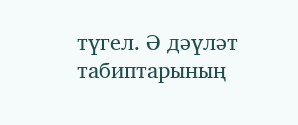түгел. Ә дәүләт табиптарының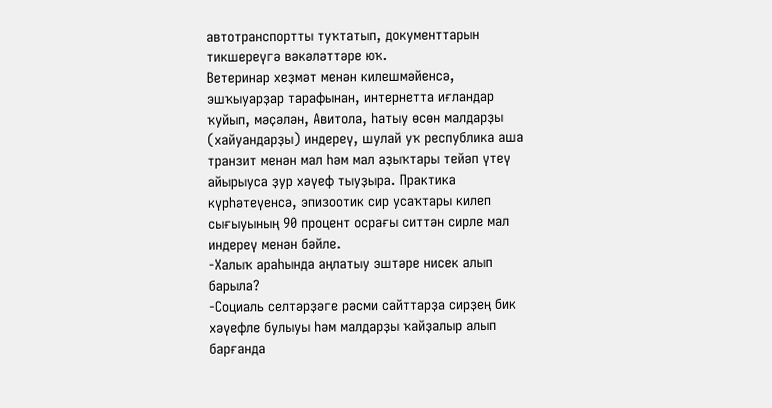автотранспортты туҡтатып, документтарын тикшереүгә вәкәләттәре юҡ.
Ветеринар хеҙмәт менән килешмәйенсә, эшҡыуарҙар тарафынан, интернетта иғландар ҡуйып, мәҫәлән, Авитола, һатыу өсөн малдарҙы (хайуандарҙы) индереү, шулай уҡ республика аша транзит менән мал һәм мал аҙыҡтары тейәп үтеү айырыуса ҙур хәүеф тыуҙыра. Практика күрһәтеүенсә, эпизоотик сир усаҡтары килеп сығыуының 90 процент осрағы ситтән сирле мал индереү менән бәйле.
-Халыҡ араһында аңлатыу эштәре нисек алып барыла?
-Социаль селтәрҙәге рәсми сайттарҙа сирҙең бик хәүефле булыуы һәм малдарҙы ҡайҙалыр алып барғанда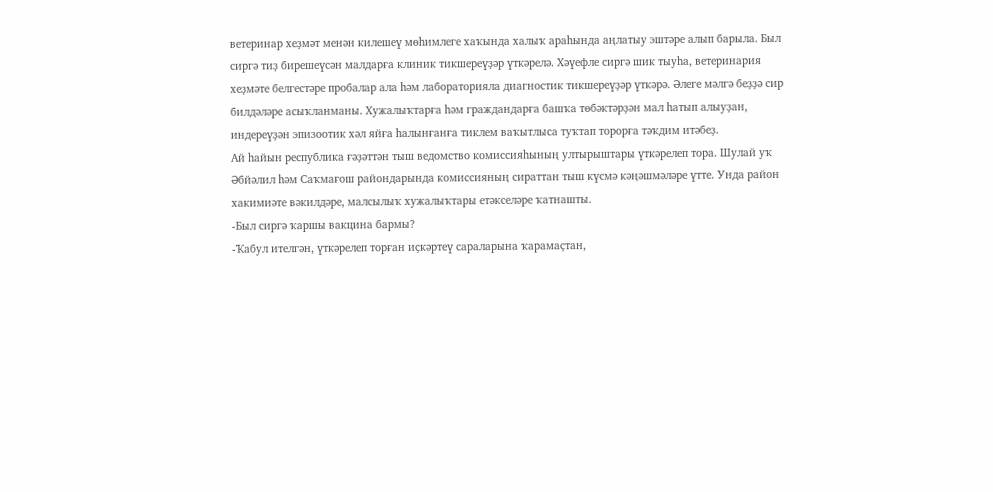ветеринар хеҙмәт менән килешеү мөһимлеге хаҡында халыҡ араһында аңлатыу эштәре алып барыла. Был сиргә тиҙ бирешеүсән малдарға клиник тикшереүҙәр үткәрелә. Хәүефле сиргә шик тыуһа, ветеринария хеҙмәте белгестәре пробалар ала һәм лабораторияла диагностик тикшереүҙәр үткәрә. Әлеге мәлгә беҙҙә сир билдәләре асыҡланманы. Хужалыҡтарға һәм граждандарға башҡа төбәктәрҙән мал һатып алыуҙан, индереүҙән эпизоотик хәл яйға һалынғанға тиклем ваҡытлыса туҡтап торорға тәҡдим итәбеҙ.
Ай һайын республика ғәҙәттән тыш ведомство комиссияһының ултырыштары үткәрелеп тора. Шулай уҡ Әбйәлил һәм Саҡмағош райондарында комиссияның сираттан тыш күсмә кәңәшмәләре үтте. Унда район хакимиәте вәкилдәре, малсылыҡ хужалыҡтары етәкселәре ҡатнашты.
-Был сиргә ҡаршы вакцина бармы?
-Ҡабул ителгән, үткәрелеп торған иҫкәртеү сараларына ҡарамаҫтан,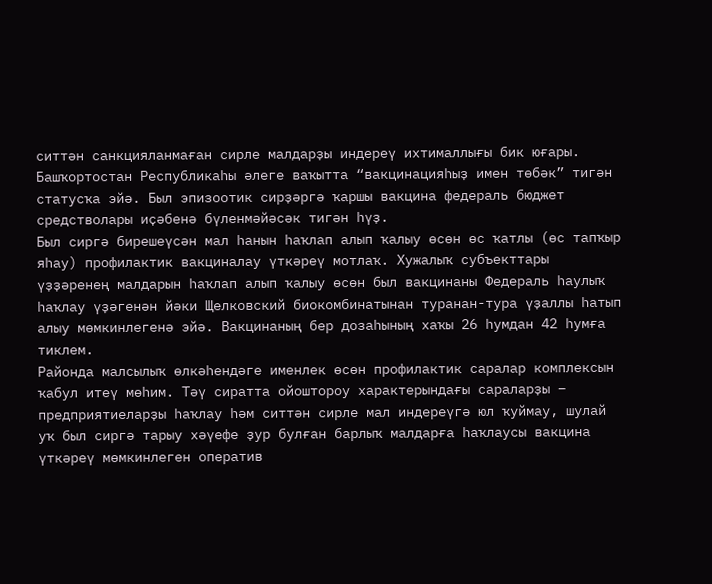ситтән санкцияланмаған сирле малдарҙы индереү ихтималлығы бик юғары. Башҡортостан Республикаһы әлеге ваҡытта “вакцинацияһыҙ имен төбәк” тигән статусҡа эйә. Был эпизоотик сирҙәргә ҡаршы вакцина федераль бюджет средстволары иҫәбенә бүленмәйәсәк тигән һүҙ.
Был сиргә бирешеүсән мал һанын һаҡлап алып ҡалыу өсөн өс ҡатлы (өс тапҡыр яһау) профилактик вакциналау үткәреү мотлаҡ. Хужалыҡ субъекттары үҙҙәренең малдарын һаҡлап алып ҡалыу өсөн был вакцинаны Федераль һаулыҡ һаҡлау үҙәгенән йәки Щелковский биокомбинатынан туранан-тура үҙаллы һатып алыу мөмкинлегенә эйә. Вакцинаның бер дозаһының хаҡы 26 һумдан 42 һумға тиклем.
Районда малсылыҡ өлкәһендәге именлек өсөн профилактик саралар комплексын ҡабул итеү мөһим. Тәү сиратта ойоштороу характерындағы сараларҙы – предприятиеларҙы һаҡлау һәм ситтән сирле мал индереүгә юл ҡуймау, шулай уҡ был сиргә тарыу хәүефе ҙур булған барлыҡ малдарға һаҡлаусы вакцина үткәреү мөмкинлеген оператив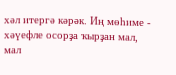хәл итергә кәрәк. Иң мөһиме - хәүефле осорҙа ҡырҙан мал, мал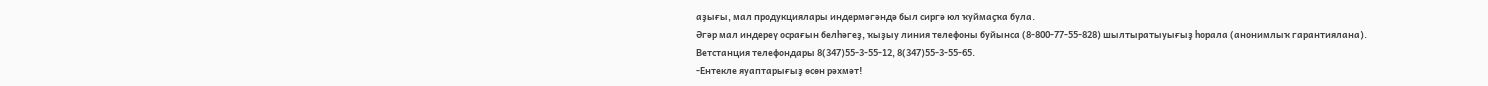аҙығы, мал продукциялары индермәгәндә был сиргә юл ҡуймаҫҡа була.
Әгәр мал индереү осрағын белһәгеҙ, ҡыҙыу линия телефоны буйынса (8-800-77-55-828) шылтыратыуығыҙ һорала (анонимлыҡ гарантиялана). Ветстанция телефондары 8(347)55-3-55-12, 8(347)55-3-55-65.
-Ентекле яуаптарығыҙ өсөн рәхмәт!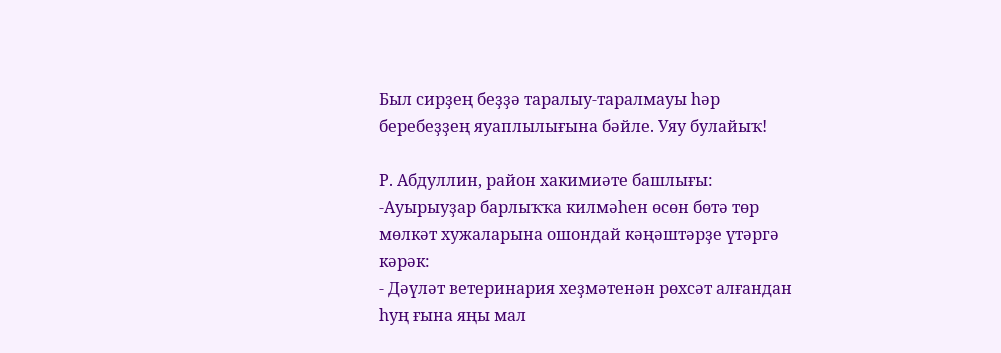Был сирҙең беҙҙә таралыу-таралмауы һәр беребеҙҙең яуаплылығына бәйле. Уяу булайыҡ!

Р. Абдуллин, район хакимиәте башлығы:
-Ауырыуҙар барлыҡҡа килмәһен өсөн бөтә төр мөлкәт хужаларына ошондай кәңәштәрҙе үтәргә кәрәк:
- Дәүләт ветеринария хеҙмәтенән рөхсәт алғандан һуң ғына яңы мал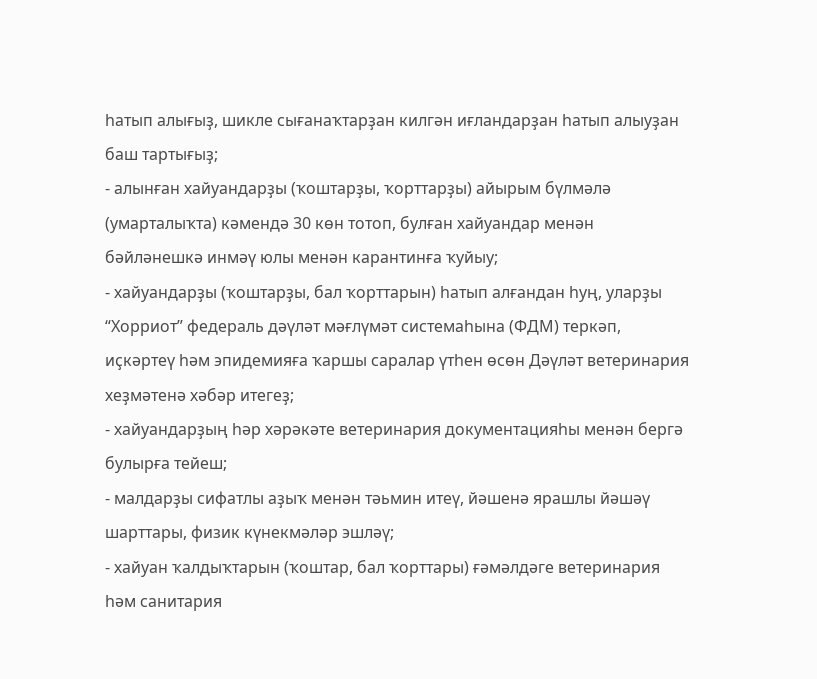һатып алығыҙ, шикле сығанаҡтарҙан килгән иғландарҙан һатып алыуҙан баш тартығыҙ;
- алынған хайуандарҙы (ҡоштарҙы, ҡорттарҙы) айырым бүлмәлә (умарталыҡта) кәмендә 30 көн тотоп, булған хайуандар менән бәйләнешкә инмәү юлы менән карантинға ҡуйыу;
- хайуандарҙы (ҡоштарҙы, бал ҡорттарын) һатып алғандан һуң, уларҙы “Хорриот” федераль дәүләт мәғлүмәт системаһына (ФДМ) теркәп, иҫкәртеү һәм эпидемияға ҡаршы саралар үтһен өсөн Дәүләт ветеринария хеҙмәтенә хәбәр итегеҙ;
- хайуандарҙың һәр хәрәкәте ветеринария документацияһы менән бергә булырға тейеш;
- малдарҙы сифатлы аҙыҡ менән тәьмин итеү, йәшенә ярашлы йәшәү шарттары, физик күнекмәләр эшләү;
- хайуан ҡалдыҡтарын (ҡоштар, бал ҡорттары) ғәмәлдәге ветеринария һәм санитария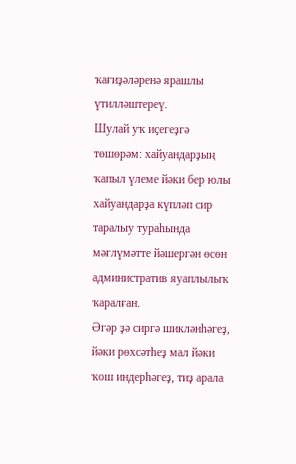ҡағиҙәләренә ярашлы үтилләштереү.
Шулай уҡ иҫегеҙгә төшөрәм: хайуандарҙың ҡапыл үлеме йәки бер юлы хайуандарҙа күпләп сир таралыу тураһында мәғлүмәтте йәшергән өсөн административ яуаплылыҡ ҡаралған.
Әгәр ҙә сиргә шикләнһәгеҙ, йәки рөхсәтһеҙ мал йәки ҡош индерһәгеҙ, тиҙ арала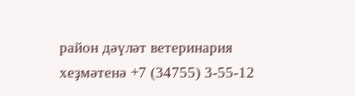район дәүләт ветеринария хеҙмәтенә +7 (34755) 3-55-12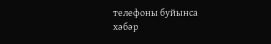телефоны буйынса хәбәр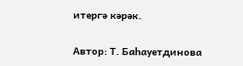итергә кәрәк.

Автор: Т. Баһауетдинова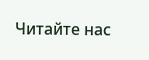Читайте нас